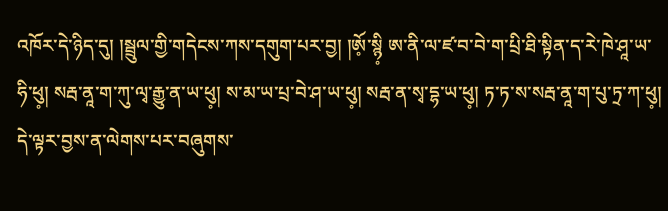འཁོར་དེ་ཉིད་དུ། །སྦྲུལ་གྱི་གདེངས་ཀས་དགུག་པར་བྱ། །ཨོ༷་སྙི༷ ཨ་ནི་ལ་ཛ་བ་བེ་ག་པྲི་ཐི་སྟིན་ད་རེ་ཁེ་ཤཱ་ཡ་ཧི་ཕུ༷། སརྦ་ནཱ་ག་ཀུ་ལྭ་རྒྱུ་ན་ཡ་ཕུ༷། ས་མ་ཡ་པྲ་བེ་ཤ་ཡ་ཕུ༷། སརྦ་ན་སྭ་དྷ་ཡ་ཕུ༷། ཏ་ཏ་ས་སརྦ་ནཱ་ག་པུ་ཏྲ་ཀ་ཕུ༷། དེ་ལྟར་བྱས་ན་ལེགས་པར་བཞུགས་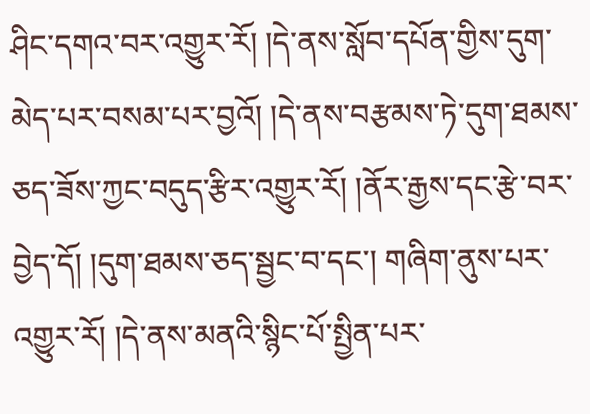ཤིང་དགའ་བར་འགྱུར་རོ། །དེ་ནས་སློབ་དཔོན་གྱིས་དུག་མེད་པར་བསམ་པར་བྱའོ། །དེ་ནས་བརྩམས་ཏེ་དུག་ཐམས་ཅད་ཟོས་ཀྱང་བདུད་རྩིར་འགྱུར་རོ། །ནོར་རྒྱས་དང་རྩེ་བར་བྱེད་དོ། །དུག་ཐམས་ཅད་སྦྱང་བ་དང་། གཞིག་ནུས་པར་འགྱུར་རོ། །དེ་ནས་མནའི་སྙིང་པོ་སྤྱིན་པར་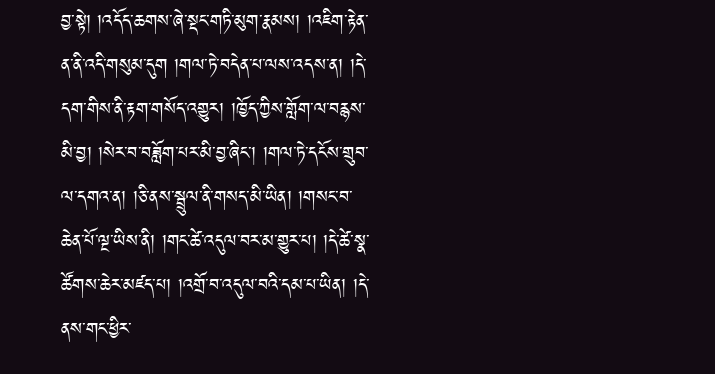བྱ་སྟེ། །འདོད་ཆགས་ཞེ་སྡང་གཏི་མུག་རྣམས། །འཇིག་རྟེན་ན་ནི་འདི་གསུམ་དུག །གལ་ཏེ་བདེན་པ་ལས་འདས་ན། །དེ་དག་གིས་ནི་རྟག་གསོད་འགྱུར། །ཁྱོད་ཀྱིས་གློག་ལ་བརྙས་མི་བྱ། །སེར་བ་བཟློག་པར་མི་བྱ་ཞིང་། །གལ་ཏེ་དངོས་གྲུབ་ལ་དགའ་ན། །ཅི་ནས་སྦྲུལ་ནི་གསད་མི་ཡིན། །གསང་བ་ཆེན་པོ་ལྔ་ཡིས་ནི། །གང་ཚེ་འདུལ་བར་མ་གྱུར་པ། །དེ་ཚེ་སྣ་ཚོགས་ཆེར་མཛད་པ། །འགྲོ་བ་འདུལ་བའི་དམ་པ་ཡིན། །དེ་ནས་གང་ཕྱིར་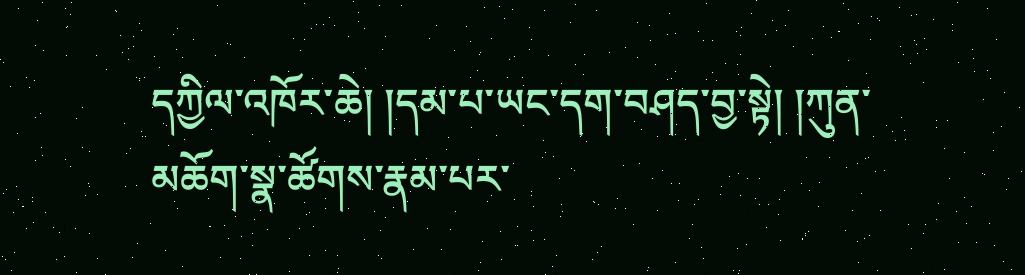དཀྱིལ་འཁོར་ཆེ། །དམ་པ་ཡང་དག་བཤད་བྱ་སྟེ། །ཀུན་མཆོག་སྣ་ཚོགས་རྣམ་པར་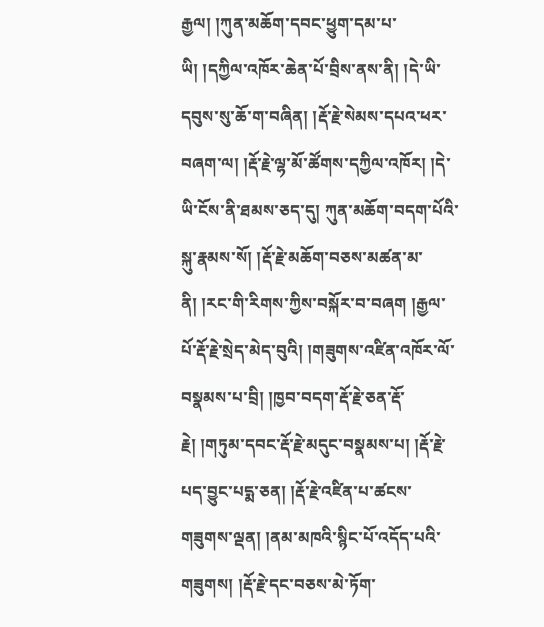རྒྱལ། །ཀུན་མཆོག་དབང་ཕྱུག་དམ་པ་ཡི། །དཀྱིལ་འཁོར་ཆེན་པོ་བྲིས་ནས་ནི། །དེ་ཡི་དབུས་སུ་ཆོ་ག་བཞིན། །རྡོ་རྗེ་སེམས་དཔའ་ཕར་བཞག་ལ། །རྡོ་རྗེ་ལྷ་མོ་ཚོགས་དཀྱིལ་འཁོར། །དེ་ཡི་ངོས་ནི་ཐམས་ཅད་དུ། ཀུན་མཆོག་བདག་པོའི་སྐུ་རྣམས་སོ། །རྡོ་རྗེ་མཆོག་བཅས་མཚན་མ་ནི། །རང་གི་རིགས་ཀྱིས་བསྐོར་བ་བཞག །རྒྱལ་པོ་རྡོ་རྗེ་སྲེད་མེད་བུའི། །གཟུགས་འཛིན་འཁོར་ལོ་བསྣམས་པ་བྲི། །ཁྱབ་བདག་རྡོ་རྗེ་ཅན་རྡོ་རྗེ། །གཏུམ་དབང་རྡོ་རྗེ་མདུང་བསྣམས་པ། །རྡོ་རྗེ་པད་བྱུང་པདྨ་ཅན། །རྡོ་རྗེ་འཛིན་པ་ཚངས་གཟུགས་ལྡན། །ནམ་མཁའི་སྙིང་པོ་འདོད་པའི་གཟུགས། །རྡོ་རྗེ་དང་བཅས་མེ་ཏོག་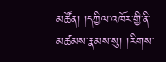མཚོན། །དཀྱིལ་འཁོར་གྱི་ནི་མཚམས་རྣམས་སུ། །རིགས་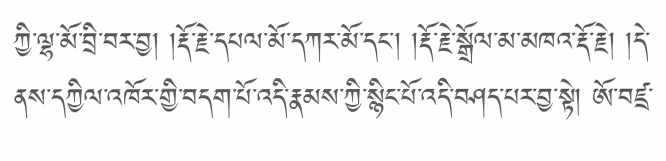ཀྱི་ལྷ་མོ་བྲི་བར་བྱ། །རྡོ་རྗེ་དཔལ་མོ་དཀར་མོ་དང་། །རྡོ་རྗེ་སྒྲོལ་མ་མཁའ་རྡོ་རྗེ། །དེ་ནས་དཀྱིལ་འཁོར་གྱི་བདག་པོ་འདི་རྣམས་ཀྱི་སྙིང་པོ་འདི་བཤད་པར་བྱ་སྟེ། ཨོ་བཛྲ་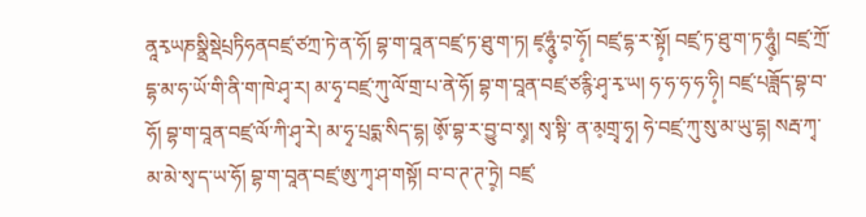ནཱརྭཡཎསྣྲིསྡེཔྲཏིཧནབཛྲ་ཙཀྲ་ཏེ་ན་ཧོ། བྷ་ག་བཱན་བཛྲ་ཏ་ཐུ་ག་ཏ། ཛ༷ཧཱུཾ༷་བ༷་ཧོ༷། བཛྲ་དྷ་ར་སྟོ༷། བཛྲ་ཏ་ཐུ་ག་ཏ་ཧཱུཾ༷། བཛྲ་ཀྲོ་དྷ་མ་ཧ་ཡོ་གི་ནི་ག་ཁེ་ཤྭ་ར། མ་ཧྭ་བཛྲ་ཀུ་ལོ་གྲ་པ་ནེ་ཧོ། བྷ་ག་བཱན་བཛྲ་ཙརྙི་ཤྭ་རྭ་ཡ། ཧ་ཧ་ཧ་ཧ་ཧི༷། བཛྲ་པཟློད་བྷ་བ་ཧོ། བྷ་ག་བཱན་བཛྲ་ལོ་ཀི་ཤྭ་རེ། མ་ཧྭ་པྲདྨ་སིད་དྷ། ཨོ༷་བྷ་ར་བྱུ་བ་སྭ༷། སྭ་སྟི་ ན་མ༷གྲྭ་ཧྭ། ཧེ་བཛྲ་ཀུ་སུ་མ་ཡུ་དྷ། སརྦ་ཀྭ་མ་མེ་སྭ་ད་ཡ་ཧོ། བྷ་ག་བཱན་བཛྲ་ཨུ་ཀྭ་ཤ་གསྟོ། བ་བ་ཊ་ཊ་ཏྲེ༷། བཛྲ་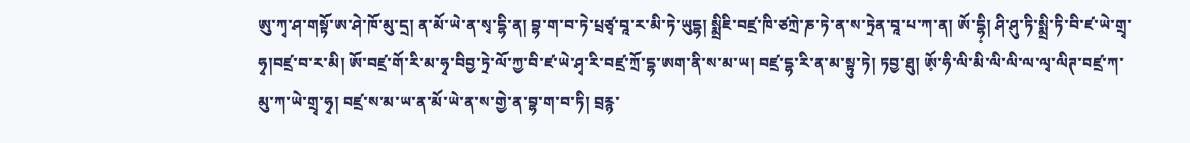ཨུ་ཀྭ་ཤ་གསྟོ་ཨ་ཤེ་ཁོ་མུ་དྲ། ན་མོ་ཡེ་ན་སྭ་དྷི་ན། བྷ་ག་བ་ཏེ་པྲཙྭ་བཱ་ར་མི་ཏེ་ཡུདྷ། སྨྲིཇི་བཛྲ་ཁི་ཙཀྲེ་ཎ་ཏེ་ན་ས་ཏྲེན་བཱ་པ་ཀ་ན། ཨོ་དྷི༷། ཤི་ཤུ་ཏི་སྨྲི་ཏི་བི་ཛ་ཡེ་གྲྭ་ཧྭ།བཛྲ་བ་ར་མི། ཨོ་བཛྲ་གོ་རི་མ་ཧྭ་བིབྱ་ཏྲེ་ལོ་ཀྱ་བི་ཛ་ཡེ་ཤྭ་རི་བཛྲ་ཀྲོ་དྷ་ཨག་ནི་ས་མ་ཡ། བཛྲ་དྷ་རི་ན་མ་སྟུ་ཏེ། ཏབྱ་ཐུ། ཨོ༷་ཧི་ལི་མི་ལི་ལི་ལ་ལྭ་ལིཊ་བཛྲ་ཀ་མུ་ཀ་ཡེ་གྲྭ་ཧྭ། བཛྲ་ས་མ་ཡ་ན་མོ་ཡེ་ན་ས་གྱེ་ན་བྷ་ག་བ་ཏི། བྲརྙ་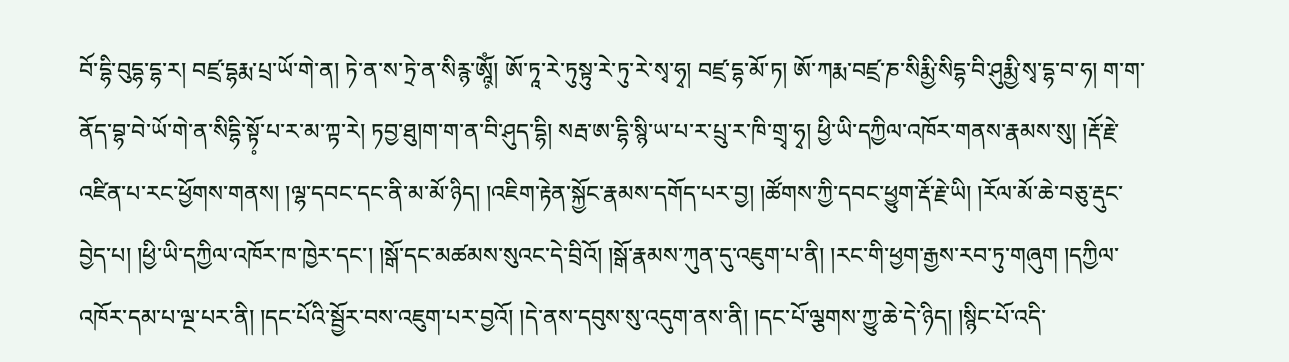བོ་དྷི་བུདྷ་དྷ་ར། བཛྲ་དྷརྨ་པྲ་ཡོ་གེ་ན། ཏེ་ན་ས་ཏྲེ་ན་སིརྙ་ཨཱོཾ༷། ཨོ་ཏཱ་རེ་ཏུསྟུ་རེ་ཏུ་རེ་སྭ་ཧྭ། བཛྲ་དྷ་མོ་ཏ། ཨོ་ཀརྨ་བཛྲ་ཎ་སིརྨྱི་སིདྷ་བི་ཤུརྨྱི་སྭ་དྷ་བ་ཧ། ག་ག་ནོད་བྷ་བེ་ཡོ་གེ་ན་སིདྷི་སྟོ༷་པ་ར་མ་ཀྟ་རེ། ཏབྱ་ཐུ།ག་ག་ན་བི་ཤུད་དྷི། སརྦ་ཨ་དྷི་སྙི་ཡ་པ་ར་པྲུ་ར་ཁི་གྲྭ་ཧྭ། ཕྱི་ཡི་དཀྱིལ་འཁོར་གནས་རྣམས་སུ། །རྡོ་རྗེ་འཛིན་པ་རང་ཕྱོགས་གནས། །ལྷ་དབང་དང་ནི་མ་མོ་ཉིད། །འཇིག་རྟེན་སྐྱོང་རྣམས་དགོད་པར་བྱ། །ཚོགས་ཀྱི་དབང་ཕྱུག་རྡོ་རྗེ་ཡི། །རོལ་མོ་ཆེ་བཅུ་རྡུང་བྱེད་པ། །ཕྱི་ཡི་དཀྱིལ་འཁོར་ཁ་ཁྱེར་དང་། །སྒོ་དང་མཚམས་སུའང་དེ་བྲིའོ། །སྒོ་རྣམས་ཀུན་དུ་འཇུག་པ་ནི། །རང་གི་ཕྱག་རྒྱས་རབ་ཏུ་གཞུག །དཀྱིལ་འཁོར་དམ་པ་ལྔ་པར་ནི། །དང་པོའི་སྦྱོར་བས་འཇུག་པར་བྱའོ། །དེ་ནས་དབུས་སུ་འདུག་ནས་ནི། །དང་པོ་ལྕགས་ཀྱུ་ཆེ་དེ་ཉིད། །སྙིང་པོ་འདི་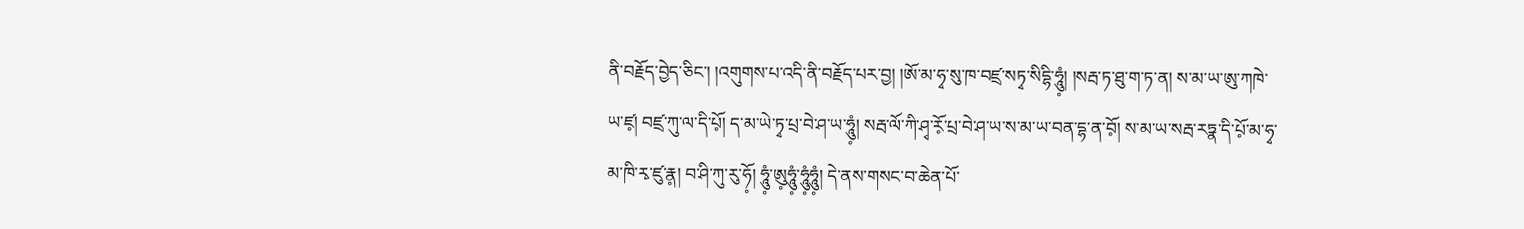ནི་བརྗོད་བྱེད་ཅིང་། །འགུགས་པ་འདི་ནི་བརྗོད་པར་བྱ། །ཨོ་མ་ཧྭ་སུ་ཁ་བཛྲ་སཏྭ་སིདྷི་ཧཱུཾ༷། །སརྦ་ཏ་ཐུ་ག་ཏ་ན། ས་མ་ཡ་ཨུ་ཀཁེ་ཡ་ཛ༷། བཛྲ་ཀུ་ལ་དི་པོ༷། ད་མ་ཡེ་ཏྭ་པྲ་བེ་ཤ་ཡ་ཧཱུཾ༷། སརྦ་ལོ་ཀི་ཤྭ་རོ༷་པྲ་བེ་ཤ་ཡ་ས་མ་ཡ་བན་དྷ་ན་བོ༷། ས་མ་ཡ་སརྦ་རཏྣ་དི་པོ༷་མ་ཧྭ་མ་ཁི་རྭ་ཛུ་རྣ༷། བ་ཤི་ཀུ་རུ་ཧོ༷། ཧཱུཾ༷་ཨུ༷ཧཱུཾ༷་ཧཱུཾ༷ཧཱུཾ༷། དེ་ནས་གསང་བ་ཆེན་པོ་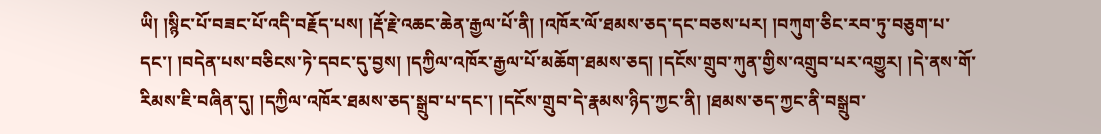ཡི། །སྙིང་པོ་བཟང་པོ་འདི་བརྗོད་པས། །རྡོ་རྗེ་འཆང་ཆེན་རྒྱལ་པོ་ནི། །འཁོར་ལོ་ཐམས་ཅད་དང་བཅས་པར། །བཀུག་ཅིང་རབ་ཏུ་བཅུག་པ་དང་། །བདེན་པས་བཅིངས་ཏེ་དབང་དུ་བྱས། །དཀྱིལ་འཁོར་རྒྱལ་པོ་མཆོག་ཐམས་ཅད། །དངོས་གྲུབ་ཀུན་གྱིས་འགྲུབ་པར་འགྱུར། །དེ་ནས་གོ་རིམས་ཇི་བཞིན་དུ། །དཀྱིལ་འཁོར་ཐམས་ཅད་སྒྲུབ་པ་དང་། །དངོས་གྲུབ་དེ་རྣམས་ཉིད་ཀྱང་ནི། །ཐམས་ཅད་ཀྱང་ནི་བསྒྲུབ་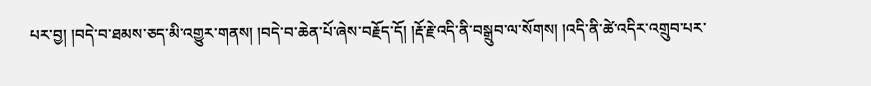པར་བྱ། །བདེ་བ་ཐམས་ཅད་མི་འགྱུར་གནས། །བདེ་བ་ཆེན་པོ་ཞེས་བརྗོད་དོ། །རྡོ་རྗེ་འདི་ནི་བསྒྲུབ་ལ་སོགས། །འདི་ནི་ཚེ་འདིར་འགྲུབ་པར་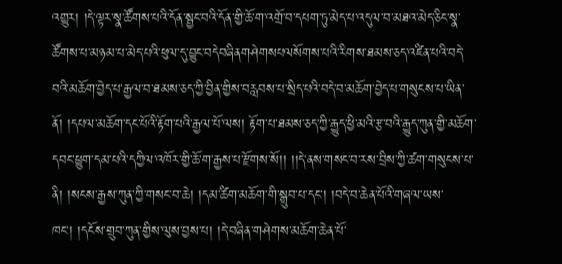འགྱུར། །དེ་ལྟར་སྣ་ཚོགས་པའི་དོན་སྦྱང་བའི་དོན་གྱི་ཆོ་ག་འགྲོ་བ་དཔག་ཏུ་མེད་པ་འདུལ་བ་མཐའ་མེད་ཅིང་སྣ་ཚོགས་པ་མཉམ་པ་མེད་པའི་ཕུལ་དུ་བྱུང་བདེབཞིནགཤེགསཔལསོགས་པའི་རིགས་ཐམས་ཅད་འཛིན་པའི་བདེ་བའི་མཆོག་བྱེད་པ་རྒྱལ་བ་ཐམས་ཅད་ཀྱི་བྱིན་གྱིས་བརླབས་པ་སྲིད་པའི་བདེ་བ་མཆོག་བྱེད་པ་གསུངས་པ་ཡིན་ནོ། །དཔལ་མཆོག་དང་པོའི་རྟོག་པའི་རྒྱལ་པོ་ལས། རྟོག་པ་ཐམས་ཅད་ཀྱི་རྒྱུད་ཕྱི་མའི་རྩ་བའི་རྒྱུད་ཀུན་གྱི་མཆོག་དབང་ཕྱུག་དམ་པའི་དཀྱིལ་འཁོར་གྱི་ཆོ་ག་རྒྱས་པ་རྫོགས་སོ།། །།དེ་ནས་གསང་བ་རས་བྲིས་ཀྱི་ཚག་གསུངས་པ་ནི། །སངས་རྒྱས་ཀུན་ཀྱི་གསང་བ་ཆེ། །དམ་ཚིག་མཆོག་གི་སྒྲུབ་པ་དང་། །བདེ་བ་ཆེན་པོའི་གཞལ་ཡས་ཁང་། །དངོས་གྲུབ་ཀུན་གྱིས་ལུས་བྱས་པ། །དེ་བཞིན་གཤེགས་མཆོག་ཆེན་པོ་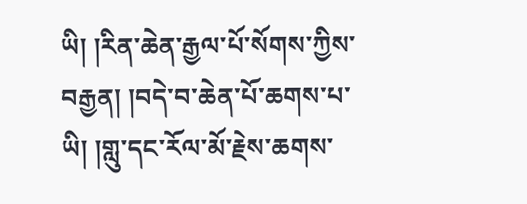ཡི། །རིན་ཆེན་རྒྱལ་པོ་སོགས་ཀྱིས་བརྒྱན། །བདེ་བ་ཆེན་པོ་ཆགས་པ་ཡི། །གླུ་དང་རོལ་མོ་རྗེས་ཆགས་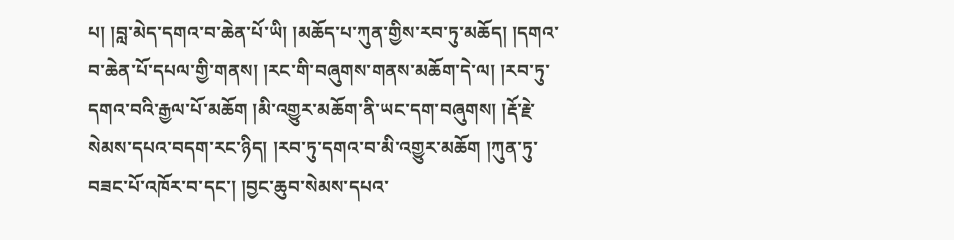པ། །བླ་མེད་དགའ་བ་ཆེན་པོ་ཡི། །མཆོད་པ་ཀུན་གྱིས་རབ་ཏུ་མཆོད། །དགའ་བ་ཆེན་པོ་དཔལ་གྱི་གནས། །རང་གི་བཞུགས་གནས་མཆོག་དེ་ལ། །རབ་ཏུ་དགའ་བའི་རྒྱལ་པོ་མཆོག །མི་འགྱུར་མཆོག་ནི་ཡང་དག་བཞུགས། །རྡོ་རྗེ་སེམས་དཔའ་བདག་རང་ཉིད། །རབ་ཏུ་དགའ་བ་མི་འགྱུར་མཆོག །ཀུན་ཏུ་བཟང་པོ་འཁོར་བ་དང་། །བྱང་ཆུབ་སེམས་དཔའ་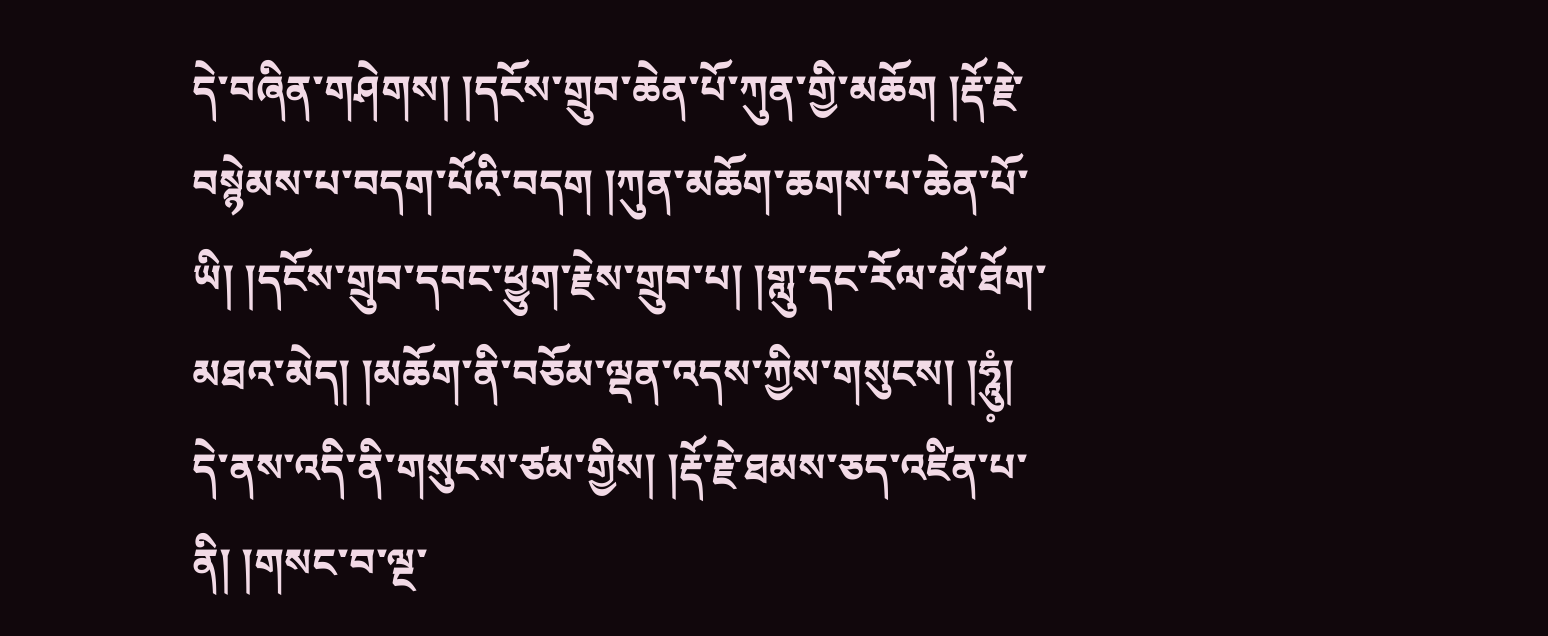དེ་བཞིན་གཤེགས། །དངོས་གྲུབ་ཆེན་པོ་ཀུན་གྱི་མཆོག །རྡོ་རྗེ་བསྙེམས་པ་བདག་པོའི་བདག །ཀུན་མཆོག་ཆགས་པ་ཆེན་པོ་ཡི། །དངོས་གྲུབ་དབང་ཕྱུག་རྗེས་གྲུབ་པ། །གླུ་དང་རོལ་མོ་ཐོག་མཐའ་མེད། །མཆོག་ནི་བཅོམ་ལྡན་འདས་ཀྱིས་གསུངས། །ཧཱུཾ༷། དེ་ནས་འདི་ནི་གསུངས་ཙམ་གྱིས། །རྡོ་རྗེ་ཐམས་ཅད་འཛིན་པ་ནི། །གསང་བ་ལྔ་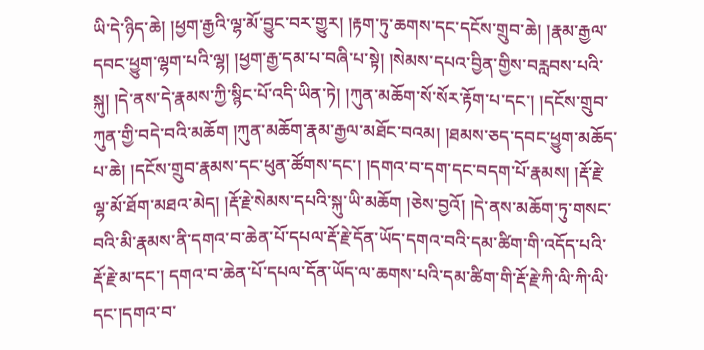ཡི་དེ་ཉིད་ཆེ། །ཕྱག་རྒྱའི་ལྷ་མོ་བྱུང་བར་གྱུར། །རྟག་ཏུ་ཆགས་དང་དངོས་གྲུབ་ཆེ། །རྣམ་རྒྱལ་དབང་ཕྱུག་ལྷག་པའི་ལྷ། །ཕྱག་རྒྱ་དམ་པ་བཞི་པ་སྟེ། །སེམས་དཔའ་བྱིན་གྱིས་བརླབས་པའི་སྐུ། །དེ་ནས་དེ་རྣམས་ཀྱི་སྙིང་པོ་འདི་ཡིན་ཏེ། །ཀུན་མཆོག་སོ་སོར་རྟོག་པ་དང་། །དངོས་གྲུབ་ཀུན་གྱི་བདེ་བའི་མཆོག །ཀུན་མཆོག་རྣམ་རྒྱལ་མཐོང་བའམ། །ཐམས་ཅད་དབང་ཕྱུག་མཆོད་པ་ཆེ། །དངོས་གྲུབ་རྣམས་དང་ཕུན་ཚོགས་དང་། །དགའ་བ་དག་དང་བདག་པོ་རྣམས། །རྡོ་རྗེ་ལྷ་མོ་ཐོག་མཐའ་མེད། །རྡོ་རྗེ་སེམས་དཔའི་སྐུ་ཡི་མཆོག །ཅེས་བྱའོ། །དེ་ནས་མཆོག་ཏུ་གསང་བའི་མི་རྣམས་ནི་དགའ་བ་ཆེན་པོ་དཔལ་རྡོ་རྗེ་དོན་ཡོད་དགའ་བའི་དམ་ཚིག་གི་འདོད་པའི་རྡོ་རྗེ་མ་དང་། དགའ་བ་ཆེན་པོ་དཔལ་དོན་ཡོད་ལ་ཆགས་པའི་དམ་ཚིག་གི་རྡོ་རྗེ་ཀི་ལི་ཀི་ལི་དང་།དགའ་བ་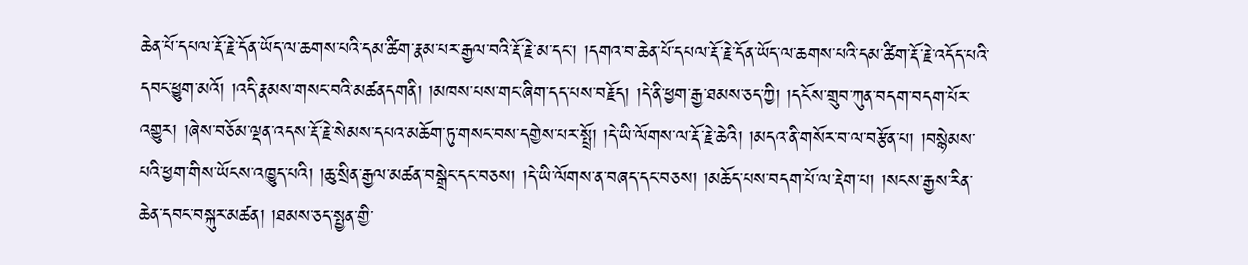ཆེན་པོ་དཔལ་རྡོ་རྗེ་དོན་ཡོད་ལ་ཆགས་པའི་དམ་ཚིག་རྣམ་པར་རྒྱལ་བའི་རྡོ་རྗེ་མ་དང་། །དགའ་བ་ཆེན་པོ་དཔལ་རྡོ་རྗེ་དོན་ཡོད་ལ་ཆགས་པའི་དམ་ཚིག་རྡོ་རྗེ་འདོད་པའི་དབང་ཕྱུག་མའོ། །འདི་རྣམས་གསང་བའི་མཚནདགནི། །མཁས་པས་གང་ཞིག་དད་པས་བརྗོད། །དེ་ནི་ཕྱག་རྒྱ་ཐམས་ཅད་ཀྱི། །དངོས་གྲུབ་ཀུན་བདག་བདག་པོར་འགྱུར། །ཞེས་བཅོམ་ལྡན་འདས་རྡོ་རྗེ་སེམས་དཔའ་མཆོག་ཏུ་གསང་བས་དགྱེས་པར་སྤྲོ། །དེ་ཡི་ལོགས་ལ་རྡོ་རྗེ་ཆེའི། །མདའ་ནི་གསོར་བ་ལ་བརྩོན་པ། །བསྙེམས་པའི་ཕྱག་གིས་ཡོངས་འཁྱུད་པའི། །ཆུ་སྲིན་རྒྱལ་མཚན་བསྒྲེང་དང་བཅས། །དེ་ཡི་ལོགས་ན་བཞད་དང་བཅས། །མཆོད་པས་བདག་པོ་ལ་རྡེག་པ། །སངས་རྒྱས་རིན་ཆེན་དབང་བསྐུར་མཚན། །ཐམས་ཅད་སྤྱན་གྱི་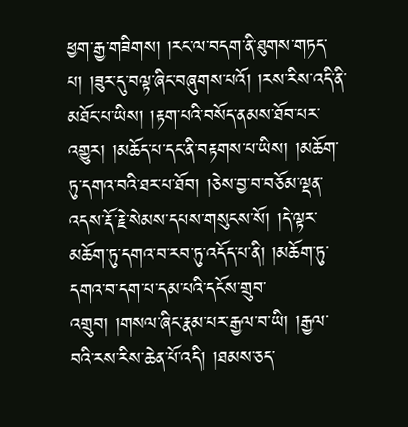ཕྱག་རྒྱ་གཟིགས། །རང་ལ་བདག་ནི་ཐུགས་གཏད་པ། །ཟུར་དུ་བལྟ་ཞིང་བཞུགས་པའོ། །རས་རིས་འདི་ནི་མཐོང་པ་ཡིས། །རྟག་པའི་བསོད་ནམས་ཐོབ་པར་འགྱུར། །མཆོད་པ་དང་ནི་བརྟགས་པ་ཡིས། །མཆོག་ཏུ་དགའ་བའི་ཐར་པ་ཐོབ། །ཅེས་བྱ་བ་བཅོམ་ལྡན་འདས་རྡོ་རྗེ་སེམས་དཔས་གསུངས་སོ། །དེ་ལྟར་མཆོག་ཏུ་དགའ་བ་རབ་ཏུ་འདོད་པ་ནི། །མཆོག་ཏུ་དགའ་བ་དག་པ་དམ་པའི་དངོས་གྲུབ་འགྲུབ། །གསལ་ཞིང་རྣམ་པར་རྒྱལ་བ་ཡི། །རྒྱལ་བའི་རས་རིས་ཆེན་པོ་འདི། །ཐམས་ཅད་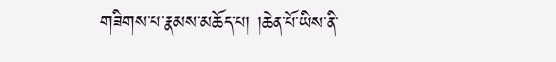གཟིགས་པ་རྣམས་མཆོད་པ། །ཆེན་པོ་ཡིས་ནི་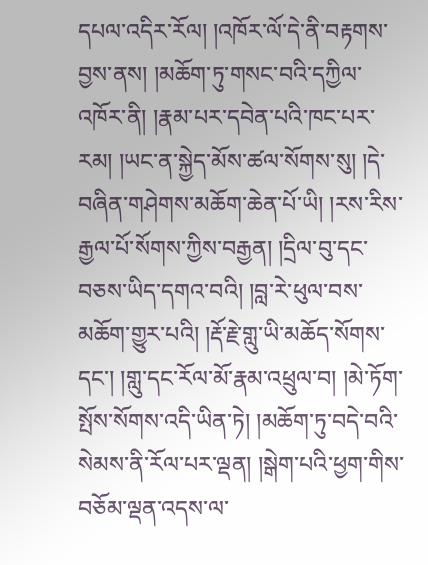དཔལ་འདིར་རོལ། །འཁོར་ལོ་དེ་ནི་བརྟགས་བྱས་ནས། །མཆོག་ཏུ་གསང་བའི་དཀྱིལ་འཁོར་ནི། །རྣམ་པར་དབེན་པའི་ཁང་པར་རམ། །ཡང་ན་སྐྱེད་མོས་ཚལ་སོགས་སུ། །དེ་བཞིན་གཤེགས་མཆོག་ཆེན་པོ་ཡི། །རས་རིས་རྒྱལ་པོ་སོགས་ཀྱིས་བརྒྱན། །དྲིལ་བུ་དང་བཅས་ཡིད་དགའ་བའི། །བླ་རེ་ཕུལ་བས་མཆོག་གྱུར་པའི། །རྡོ་རྗེ་གླུ་ཡི་མཆོད་སོགས་དང་། །གླུ་དང་རོལ་མོ་རྣམ་འཕྲུལ་བ། །མེ་ཏོག་སྤོས་སོགས་འདི་ཡིན་ཏེ། །མཆོག་ཏུ་བདེ་བའི་སེམས་ནི་རོལ་པར་ལྡན། །སྒེག་པའི་ཕྱག་གིས་བཅོམ་ལྡན་འདས་ལ་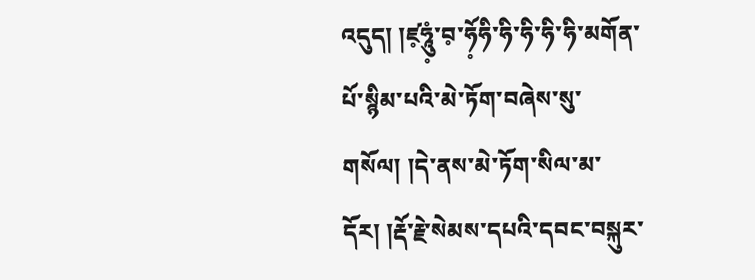འདུད། །ཛ༷ཧཱུཾ༷་བ༷་ཧོ༷ཧི་ཧི་ཧི་ཧི་ཧི་མགོན་པོ་སྙིམ་པའི་མེ་ཏོག་བཞེས་སུ་གསོལ། །དེ་ནས་མེ་ཏོག་སིལ་མ་དོར། །རྡོ་རྗེ་སེམས་དཔའི་དབང་བསྐུར་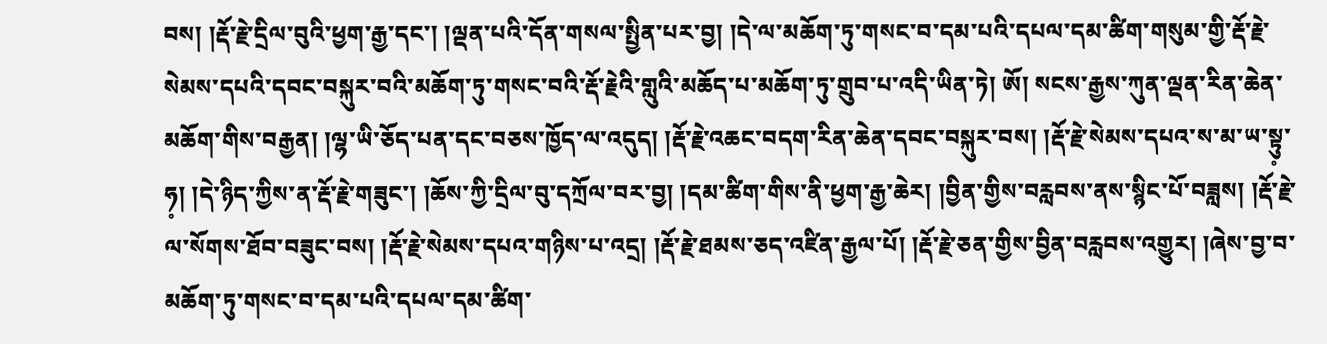བས། །རྡོ་རྗེ་དྲིལ་བུའི་ཕྱག་རྒྱ་དང་། །ལྡན་པའི་དོན་གསལ་སྤྱིན་པར་བྱ། །དེ་ལ་མཆོག་ཏུ་གསང་བ་དམ་པའི་དཔལ་དམ་ཚིག་གསུམ་གྱི་རྡོ་རྗེ་སེམས་དཔའི་དབང་བསྐུར་བའི་མཆོག་ཏུ་གསང་བའི་རྡོ་རྗེའི་གླུའི་མཆོད་པ་མཆོག་ཏུ་གྲུབ་པ་འདི་ཡིན་ཏེ། ཨོ། སངས་རྒྱས་ཀུན་ལྡན་རིན་ཆེན་མཆོག་གིས་བརྒྱན། །ལྷ་ཡི་ཅོད་པན་དང་བཅས་ཁྱོད་ལ་འདུད། །རྡོ་རྗེ་འཆང་བདག་རིན་ཆེན་དབང་བསྐུར་བས། །རྡོ་རྗེ་སེམས་དཔའ་ས་མ་ཡ་སྟུ༷་ཧ༷། །དེ་ཉིད་ཀྱིས་ན་རྡོ་རྗེ་གཟུང་། །ཆོས་ཀྱི་དྲིལ་བུ་དཀྲོལ་བར་བྱ། །དམ་ཚིག་གིས་ནི་ཕྱག་རྒྱ་ཆེར། །བྱིན་གྱིས་བརླབས་ནས་སྙིང་པོ་བཟླས། །རྡོ་རྗེ་ལ་སོགས་ཐོབ་བཟུང་བས། །རྡོ་རྗེ་སེམས་དཔའ་གཉིས་པ་འདྲ། །རྡོ་རྗེ་ཐམས་ཅད་འཛིན་རྒྱལ་པོ། །རྡོ་རྗེ་ཅན་གྱིས་བྱིན་བརླབས་འགྱུར། །ཞེས་བྱ་བ་མཆོག་ཏུ་གསང་བ་དམ་པའི་དཔལ་དམ་ཚིག་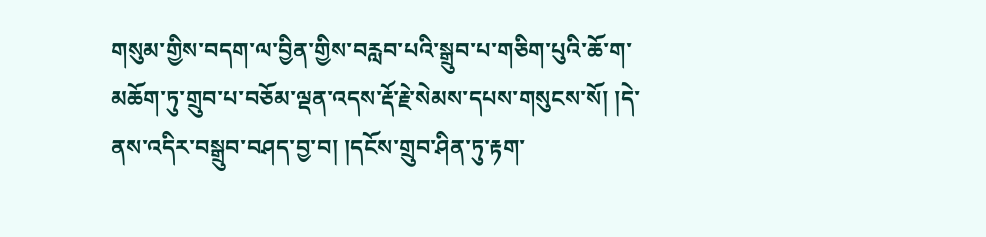གསུམ་གྱིས་བདག་ལ་བྱིན་གྱིས་བརླབ་པའི་སྒྲུབ་པ་གཅིག་པུའི་ཆོ་ག་མཆོག་ཏུ་གྲུབ་པ་བཅོམ་ལྡན་འདས་རྡོ་རྗེ་སེམས་དཔས་གསུངས་སོ། །དེ་ནས་འདིར་བསྒྲུབ་བཤད་བྱ་བ། །དངོས་གྲུབ་ཤིན་ཏུ་རྟག་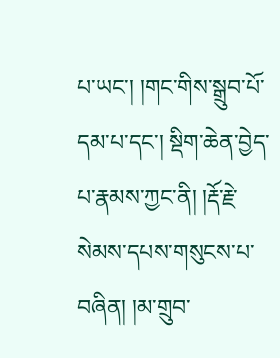པ་ཡང་། །གང་གིས་སྒྲུབ་པོ་དམ་པ་དང་། སྡིག་ཆེན་བྱེད་པ་རྣམས་ཀྱང་ནི། །རྡོ་རྗེ་སེམས་དཔས་གསུངས་པ་བཞིན། །མ་གྲུབ་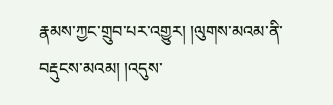རྣམས་ཀྱང་གྲུབ་པར་འགྱུར། །ལུགས་མའམ་ནི་བརྡུངས་མའམ། །འདུས་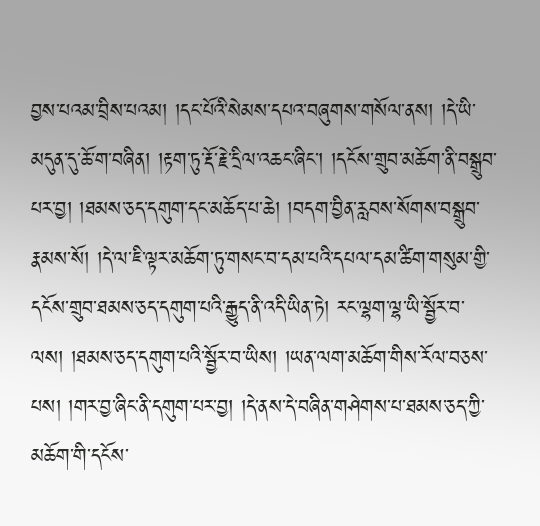བྱས་པའམ་བྲིས་པའམ། །དང་པོའི་སེམས་དཔའ་བཞུགས་གསོལ་ནས། །དེ་ཡི་མདུན་དུ་ཆོ་ག་བཞིན། །རྟག་ཏུ་རྡོ་རྗེ་དྲིལ་འཆང་ཞིང་། །དངོས་གྲུབ་མཆོག་ནི་བསྒྲུབ་པར་བྱ། །ཐམས་ཅད་དགུག་དང་མཆོད་པ་ཆེ། །བདག་བྱིན་རླབས་སོགས་བསྒྲུབ་རྣམས་སོ། །དེ་ལ་ཇི་ལྟར་མཆོག་ཏུ་གསང་བ་དམ་པའི་དཔལ་དམ་ཚིག་གསུམ་གྱི་དངོས་གྲུབ་ཐམས་ཅད་དགུག་པའི་རྒྱུད་ནི་འདི་ཡིན་ཏེ། རང་ལྷག་ལྷ་ཡི་སྦྱོར་བ་ལས། །ཐམས་ཅད་དགུག་པའི་སྦྱོར་བ་ཡིས། །ཡན་ལག་མཆོག་གིས་རོལ་བཅས་པས། །གར་བྱ་ཞིང་ནི་དགུག་པར་བྱ། །དེ་ནས་དེ་བཞིན་གཤེགས་པ་ཐམས་ཅད་ཀྱི་མཆོག་གི་དངོས་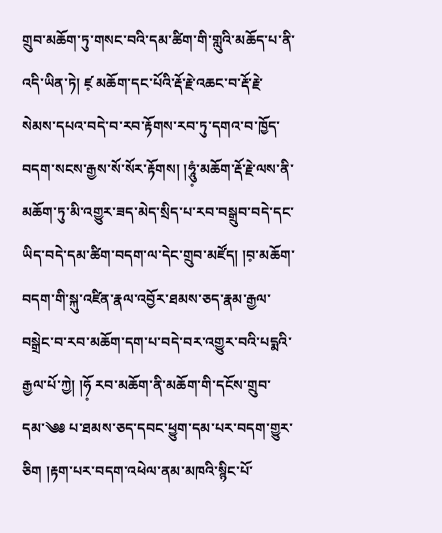གྲུབ་མཆོག་ཏུ་གསང་བའི་དམ་ཚིག་གི་གླུའི་མཆོད་པ་ནི་འདི་ཡིན་ཏེ། ཛ༷ མཆོག་དང་པོའི་རྡོ་རྗེ་འཆང་བ་རྡོ་རྗེ་སེམས་དཔའ་བདེ་བ་རབ་རྟོགས་རབ་ཏུ་དགའ་བ་ཁྱོད་བདག་སངས་རྒྱས་སོ་སོར་རྟོགས། །ཧཱུཾ༷་མཆོག་རྡོ་རྗེ་ལས་ནི་མཆོག་ཏུ་མི་འགྱུར་ཟད་མེད་སྲིད་པ་རབ་བསྒྲུབ་བདེ་དང་ཡིད་བདེ་དམ་ཚིག་བདག་ལ་དེང་གྲུབ་མཛོད། །བ༷་མཆོག་བདག་གི་སྐུ་འཛིན་རྣལ་འབྱོར་ཐམས་ཅད་རྣམ་རྒྱལ་བསྒྲེང་བ་རབ་མཆོག་དག་པ་བདེ་བར་འགྱུར་བའི་པདྨའི་རྒྱལ་པོ་ཀྱེ། །ཧོ༷ རབ་མཆོག་ནི་མཆོག་གི་དངོས་གྲུབ་དམ་༄༅ པ་ཐམས་ཅད་དབང་ཕྱུག་དམ་པར་བདག་གྱུར་ཅིག །རྟག་པར་བདག་འཕེལ་ནམ་མཁའི་སྙིང་པོ་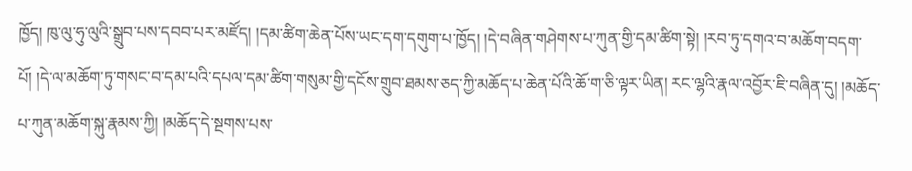ཁྱོད། ཁུ་ལུ་ཧུ་ལུའི་སྒྲུབ་པས་དབབ་པར་མཛོད། །དམ་ཚིག་ཆེན་པོས་ཡང་དག་དགུག་པ་ཁྱོད། །དེ་བཞིན་གཤེགས་པ་ཀུན་གྱི་དམ་ཚིག་སྟེ། །རབ་ཏུ་དགའ་བ་མཆོག་བདག་པོ། །དེ་ལ་མཆོག་ཏུ་གསང་བ་དམ་པའི་དཔལ་དམ་ཚིག་གསུམ་གྱི་དངོས་གྲུབ་ཐམས་ཅད་ཀྱི་མཆོད་པ་ཆེན་པོའི་ཆོ་ག་ཅི་ལྟར་ཡིན། རང་ལྷའི་རྣལ་འབྱོར་ཇི་བཞིན་དུ། །མཆོད་པ་ཀུན་མཆོག་སྐུ་རྣམས་ཀྱི། །མཆོད་དེ་སྔགས་པས་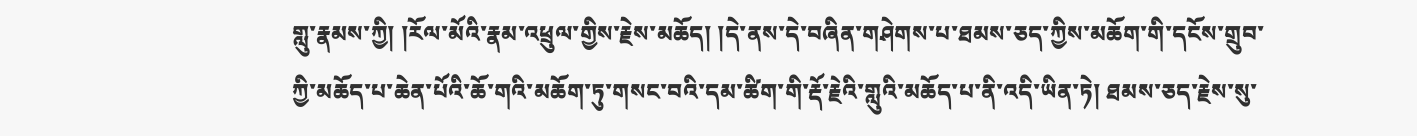གླུ་རྣམས་ཀྱི། །རོལ་མོའི་རྣམ་འཕྲུལ་གྱིས་རྗེས་མཆོད། །དེ་ནས་དེ་བཞིན་གཤེགས་པ་ཐམས་ཅད་ཀྱིས་མཆོག་གི་དངོས་གྲུབ་ཀྱི་མཆོད་པ་ཆེན་པོའི་ཆོ་གའི་མཆོག་ཏུ་གསང་བའི་དམ་ཚིག་གི་རྡོ་རྗེའི་གླུའི་མཆོད་པ་ནི་འདི་ཡིན་ཏེ། ཐམས་ཅད་རྗེས་སུ་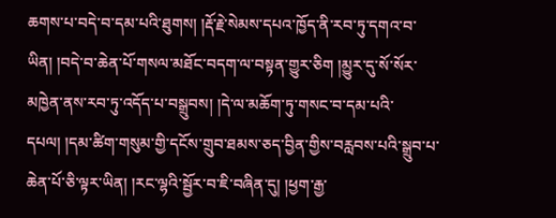ཆགས་པ་བདེ་བ་དམ་པའི་ཐུགས། །རྡོ་རྗེ་སེམས་དཔའ་ཁྱོད་ནི་རབ་ཏུ་དགའ་བ་ཡིན། །བདེ་བ་ཆེན་པོ་གསལ་མཐོང་བདག་ལ་བསྟན་གྱུར་ཅིག །མྱུར་དུ་སོ་སོར་མཁྱེན་ནས་རབ་ཏུ་འདོད་པ་བསྒྲུབས། །དེ་ལ་མཆོག་ཏུ་གསང་བ་དམ་པའི་དཔལ། །དམ་ཚིག་གསུམ་གྱི་དངོས་གྲུབ་ཐམས་ཅད་བྱིན་གྱིས་བརླབས་པའི་སྒྲུབ་པ་ཆེན་པོ་ཅི་ལྟར་ཡིན། །རང་ལྷའི་སྦྱོར་བ་ཇི་བཞིན་དུ། །ཕྱག་རྒྱ་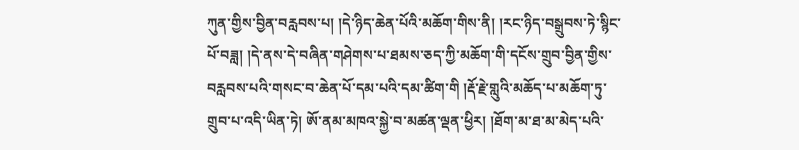ཀུན་གྱིས་བྱིན་བརླབས་པ། །དེ་ཉིད་ཆེན་པོའི་མཆོག་གིས་ནི། །རང་ཉིད་བསྒྲུབས་ཏེ་སྙིང་པོ་བཟླ། །དེ་ནས་དེ་བཞིན་གཤེགས་པ་ཐམས་ཅད་ཀྱི་མཆོག་གི་དངོས་གྲུབ་བྱིན་གྱིས་བརླབས་པའི་གསང་བ་ཆེན་པོ་དམ་པའི་དམ་ཚིག་གི །རྡོ་རྗེ་གླུའི་མཆོད་པ་མཆོག་ཏུ་གྲུབ་པ་འདི་ཡིན་ཏེ། ཨོ་ནམ་མཁའ་སྐྱེ་བ་མཚན་ལྡན་ཕྱིར། །ཐོག་མ་ཐ་མ་མེད་པའི་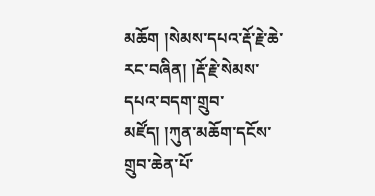མཆོག །སེམས་དཔའ་རྡོ་རྗེ་ཆེ་རང་བཞིན། །རྡོ་རྗེ་སེམས་དཔའ་བདག་གྲུབ་མཛོད། །ཀུན་མཆོག་དངོས་གྲུབ་ཆེན་པོ་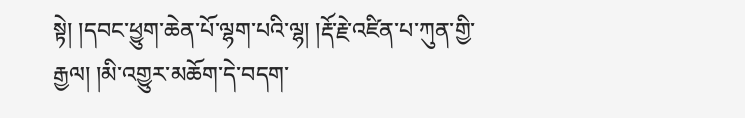སྟེ། །དབང་ཕྱུག་ཆེན་པོ་ལྷག་པའི་ལྷ། །རྡོ་རྗེ་འཛིན་པ་ཀུན་གྱི་རྒྱལ། །མི་འགྱུར་མཆོག་དེ་བདག་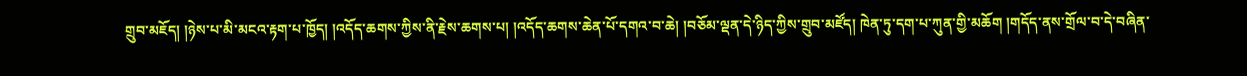གྲུབ་མཇོད། །ཉེས་པ་མི་མངའ་རྟག་པ་ཁྱོད། །འདོད་ཆགས་ཀྱིས་ནི་རྗེས་ཆགས་པ། །འདོད་ཆགས་ཆེན་པོ་དགའ་བ་ཆེ། །བཅོམ་ལྡན་དེ་ཉིད་ཀྱིས་གྲུབ་མཛོད། ཁེན་ཏུ་དག་པ་ཀུན་གྱི་མཆོག །གདོད་ནས་གྲོལ་བ་དེ་བཞིན་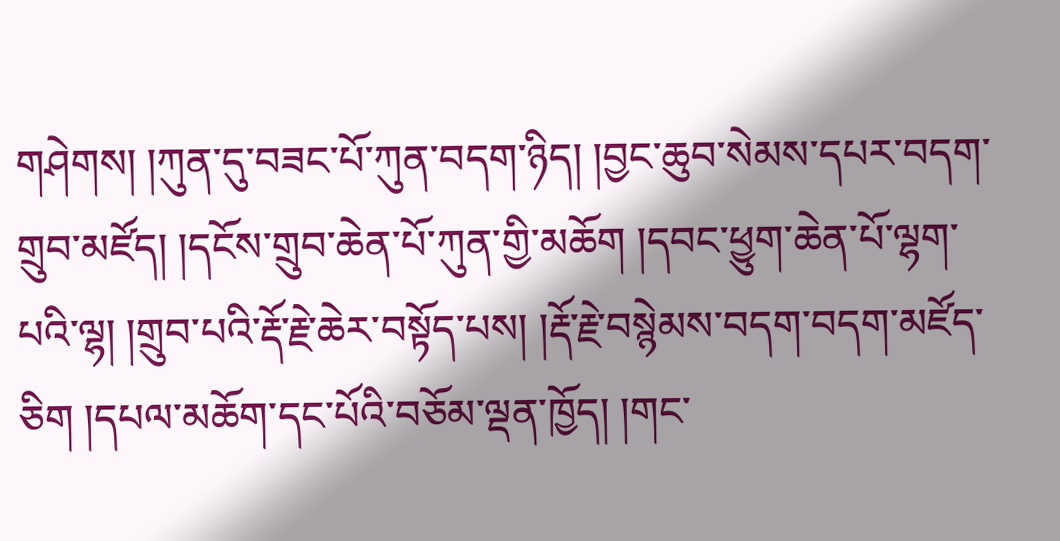གཤེགས། །ཀུན་དུ་བཟང་པོ་ཀུན་བདག་ཉིད། །བྱང་ཆུབ་སེམས་དཔར་བདག་གྲུབ་མཛོད། །དངོས་གྲུབ་ཆེན་པོ་ཀུན་གྱི་མཆོག །དབང་ཕྱུག་ཆེན་པོ་ལྷག་པའི་ལྷ། །གྲུབ་པའི་རྡོ་རྗེ་ཆེར་བསྟོད་པས། །རྡོ་རྗེ་བསྙེམས་བདག་བདག་མཛོད་ཅིག །དཔལ་མཆོག་དང་པོའི་བཅོམ་ལྡན་ཁྱོད། །གང་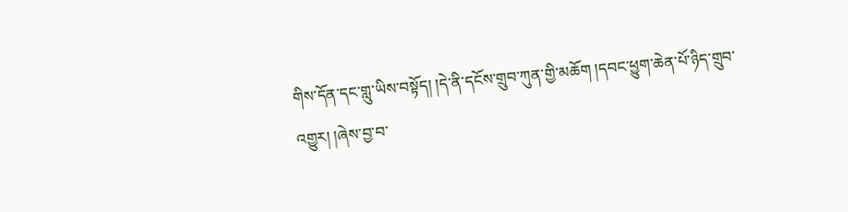གིས་དོན་དང་གླུ་ཡིས་བསྟོད། །དེ་ནི་དངོས་གྲུབ་ཀུན་གྱི་མཆོག །དབང་ཕྱུག་ཆེན་པོ་ཉིད་གྲུབ་འགྱུར། །ཞེས་བྱ་བ་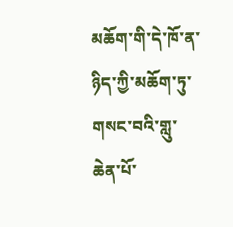མཆོག་གི་དེ་ཁོ་ན་ཉིད་ཀྱི་མཆོག་ཏུ་གསང་བའི་གླུ་ཆེན་པོ་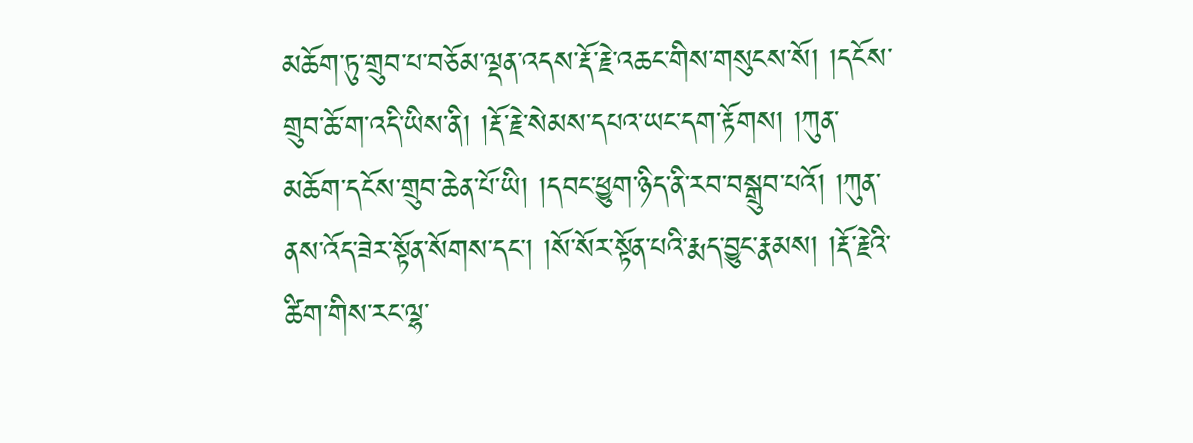མཆོག་ཏུ་གྲུབ་པ་བཅོམ་ལྡན་འདས་རྡོ་རྗེ་འཆང་གིས་གསུངས་སོ། །དངོས་གྲུབ་ཆོ་ག་འདི་ཡིས་ནི། །རྡོ་རྗེ་སེམས་དཔའ་ཡང་དག་རྟོགས། །ཀུན་མཆོག་དངོས་གྲུབ་ཆེན་པོ་ཡི། །དབང་ཕྱུག་ཉིད་ནི་རབ་བསྒྲུབ་པའོ། །ཀུན་ནས་འོད་ཟེར་སྟོན་སོགས་དང་། །སོ་སོར་སྟོན་པའི་རྨད་བྱུང་རྣམས། །རྡོ་རྗེའི་ཚིག་གིས་རང་ལྷ་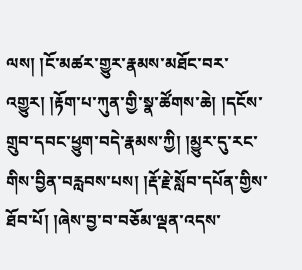ལས། །ངོ་མཚར་གྱུར་རྣམས་མཐོང་བར་འགྱུར། །རྟོག་པ་ཀུན་གྱི་སྣ་ཚོགས་ཆེ། །དངོས་གྲུབ་དབང་ཕྱུག་བདེ་རྣམས་ཀྱི། །མྱུར་དུ་རང་གིས་བྱིན་བརླབས་པས། །རྡོ་རྗེ་སློབ་དཔོན་གྱིས་ཐོབ་པོ། །ཞེས་བྱ་བ་བཅོམ་ལྡན་འདས་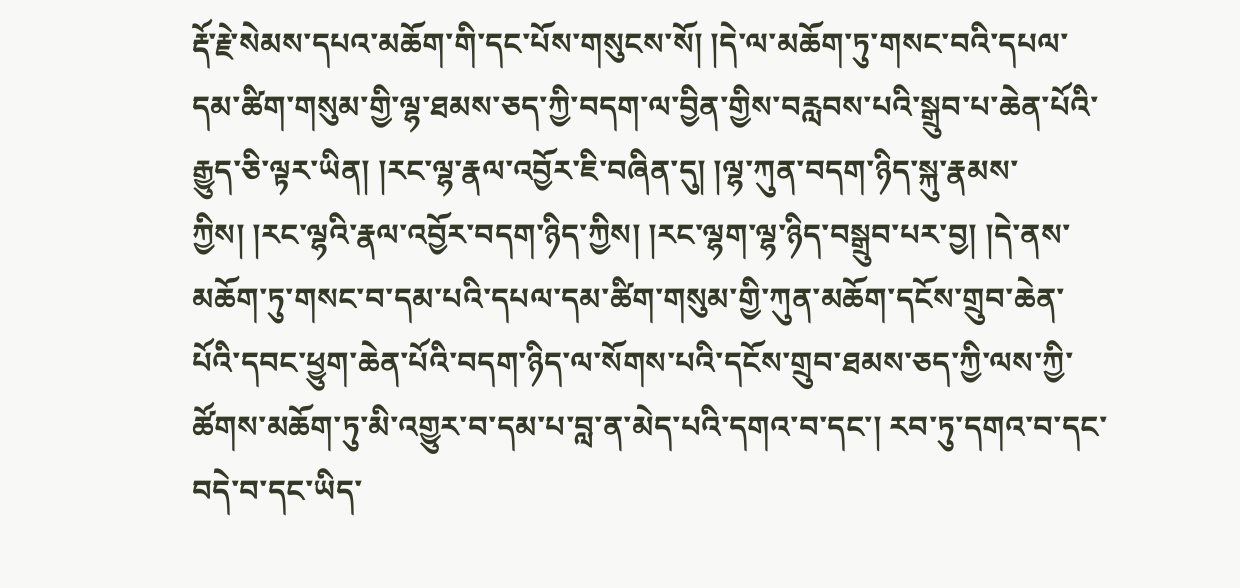རྡོ་རྗེ་སེམས་དཔའ་མཆོག་གི་དང་པོས་གསུངས་སོ། །དེ་ལ་མཆོག་ཏུ་གསང་བའི་དཔལ་དམ་ཚིག་གསུམ་གྱི་ལྷ་ཐམས་ཅད་ཀྱི་བདག་ལ་བྱིན་གྱིས་བརླབས་པའི་སྒྲུབ་པ་ཆེན་པོའི་རྒྱུད་ཅི་ལྟར་ཡིན། །རང་ལྷ་རྣལ་འབྱོར་ཇི་བཞིན་དུ། །ལྷ་ཀུན་བདག་ཉིད་སྐུ་རྣམས་ཀྱིས། །རང་ལྷའི་རྣལ་འབྱོར་བདག་ཉིད་ཀྱིས། །རང་ལྷག་ལྷ་ཉིད་བསྒྲུབ་པར་བྱ། །དེ་ནས་མཆོག་ཏུ་གསང་བ་དམ་པའི་དཔལ་དམ་ཚིག་གསུམ་གྱི་ཀུན་མཆོག་དངོས་གྲུབ་ཆེན་པོའི་དབང་ཕྱུག་ཆེན་པོའི་བདག་ཉིད་ལ་སོགས་པའི་དངོས་གྲུབ་ཐམས་ཅད་ཀྱི་ལས་ཀྱི་ཚོགས་མཆོག་ཏུ་མི་འགྱུར་བ་དམ་པ་བླ་ན་མེད་པའི་དགའ་བ་དང་། རབ་ཏུ་དགའ་བ་དང་བདེ་བ་དང་ཡིད་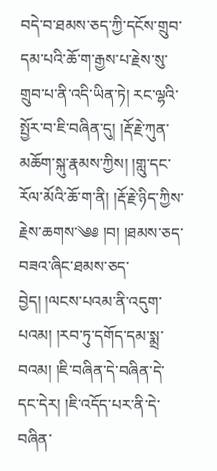བདེ་བ་ཐམས་ཅད་ཀྱི་དངོས་གྲུབ་དམ་པའི་ཆོ་ག་རྒྱས་པ་རྗེས་སུ་གྲུབ་པ་ནི་འདི་ཡིན་ཏེ། རང་ལྷའི་སྤྱོར་བ་ཇི་བཞིན་དུ། །རྡོ་རྗེ་ཀུན་མཆོག་སྐུ་རྣམས་ཀྱིས། །གླུ་དང་རོལ་མོའི་ཆོ་ག་ནི། །རྡོ་རྗེ་ཉིད་ཀྱིས་རྗེས་ཆགས་༄༅ །བ། །ཐམས་ཅད་བཟའ་ཞིང་ཐམས་ཅད་བྱེད། །ལངས་པའམ་ནི་འདུག་པའམ། །རབ་ཏུ་དགོད་དམ་སྨྲ་བའམ། །ཇི་བཞིན་དེ་བཞིན་དེ་དང་དེར། །ཇི་འདོད་པར་ནི་དེ་བཞིན་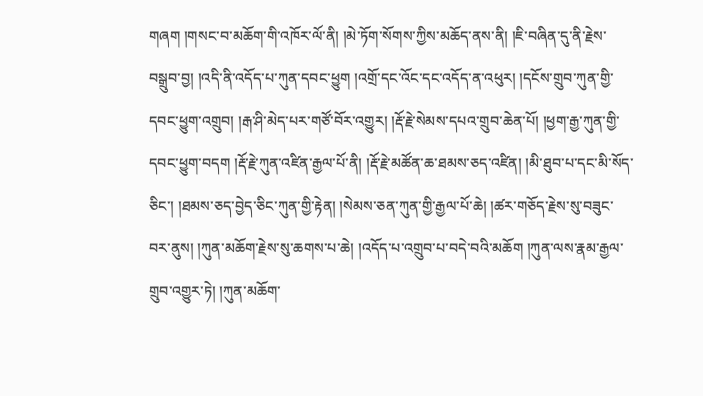གཞག །གསང་བ་མཆོག་གི་འཁོར་ལོ་ནི། །མེ་ཏོག་སོགས་ཀྱིས་མཆོད་ནས་ནི། །ཇི་བཞིན་དུ་ནི་རྗེས་བསྒྲུབ་བྱ། །འདི་ནི་འདོད་པ་ཀུན་དབང་ཕྱུག །འགྲོ་དང་འོང་དང་འདོད་ན་འཕུར། །དངོས་གྲུབ་ཀུན་གྱི་དབང་ཕྱུག་འགྲུབ། །རྒ་ཤི་མེད་པར་གཙོ་བོར་འགྱུར། །རྡོ་རྗེ་སེམས་དཔའ་གྲུབ་ཆེན་པོ། །ཕྱག་རྒྱ་ཀུན་གྱི་དབང་ཕྱུག་བདག །རྡོ་རྗེ་ཀུན་འཛིན་རྒྱལ་པོ་ནི། །རྡོ་རྗེ་མཚོན་ཆ་ཐམས་ཅད་འཛིན། །མི་ཐུབ་པ་དང་མི་སོད་ཅིང་། །ཐམས་ཅད་བྱེད་ཅིང་ཀུན་གྱི་རྟེན། །སེམས་ཅན་ཀུན་གྱི་རྒྱལ་པོ་ཆེ། །ཚར་གཅོད་རྗེས་སུ་བཟུང་བར་ནུས། །ཀུན་མཆོག་རྗེས་སུ་ཆགས་པ་ཆེ། །འདོད་པ་འགྲུབ་པ་བདེ་བའི་མཆོག །ཀུན་ལས་རྣམ་རྒྱལ་གྲུབ་འགྱུར་ཏེ། །ཀུན་མཆོག་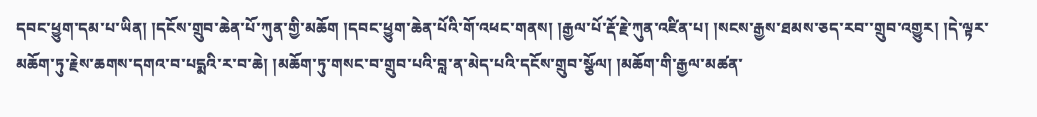དབང་ཕྱུག་དམ་པ་ཡིན། །དངོས་གྲུབ་ཆེན་པོ་ཀུན་གྱི་མཆོག །དབང་ཕྱུག་ཆེན་པོའི་གོ་འཕང་གནས། །རྒྱལ་པོ་རྡོ་རྗེ་ཀུན་འཛིན་པ། །སངས་རྒྱས་ཐམས་ཅད་རབ་་གྲུབ་འགྱུར། །དེ་ལྟར་མཆོག་ཏུ་རྗེས་ཆགས་དགའ་བ་པདྨའི་ར་བ་ཆེ། །མཆོག་ཏུ་གསང་བ་གྲུབ་པའི་བླ་ན་མེད་པའི་དངོས་གྲུབ་སྩོལ། །མཆོག་གི་རྒྱལ་མཚན་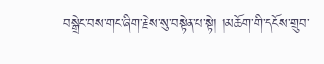བསྒྲེང་བས་གང་ཞིག་རྗེས་སུ་བསྟེན་པ་སྟེ། །མཆོག་གི་དངོས་གྲུབ་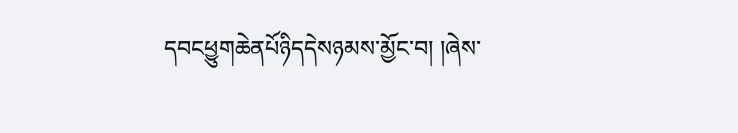དབངཕྱུགཆེནཔོཉིདདེསཉམས་མྱོང་བ། །ཞེས་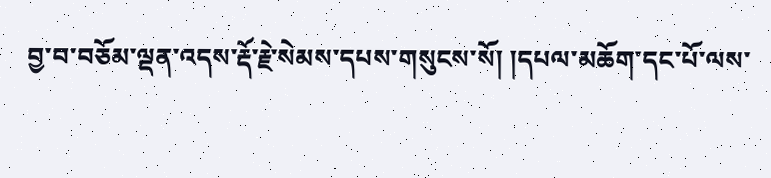བྱ་བ་བཅོམ་ལྡན་འདས་རྡོ་རྗེ་སེམས་དཔས་གསུངས་སོ། །དཔལ་མཆོག་དང་པོ་ལས་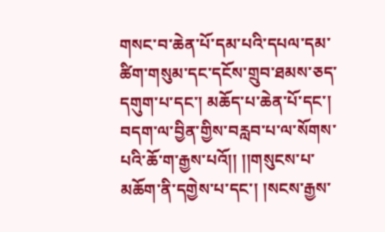གསང་བ་ཆེན་པོ་དམ་པའི་དཔལ་དམ་ཚིག་གསུམ་དང་དངོས་གྲུབ་ཐམས་ཅད་དགུག་པ་དང་། མཆོད་པ་ཆེན་པོ་དང་། བདག་ལ་བྱིན་གྱིས་བརླབ་པ་ལ་སོགས་པའི་ཆོ་ག་རྒྱས་པའོ།། །།གསུངས་པ་མཆོག་ནི་དགྱེས་པ་དང་། །སངས་རྒྱས་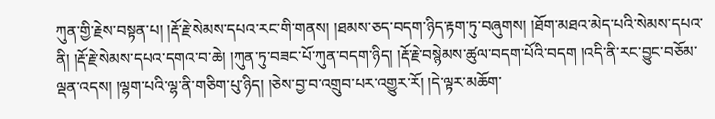ཀུན་གྱི་རྗེས་བསྟན་པ། །རྡོ་རྗེ་སེམས་དཔའ་རང་གི་གནས། །ཐམས་ཅད་བདག་ཉིད་རྟག་ཏུ་བཞུགས། །ཐོག་མཐའ་མེད་པའི་སེམས་དཔའ་ནི། །རྡོ་རྗེ་སེམས་དཔའ་དགའ་བ་ཆེ། །ཀུན་ཏུ་བཟང་པོ་ཀུན་བདག་ཉིད། །རྡོ་རྗེ་བསྙེམས་ཚུལ་བདག་པོའི་བདག །འདི་ནི་རང་བྱུང་བཅོམ་ལྡན་འདས། །ལྷག་པའི་ལྷ་ནི་གཅིག་པུ་ཉིད། །ཅེས་བྱ་བ་འགྲུབ་པར་འགྱུར་རོ། །དེ་ལྟར་མཆོག་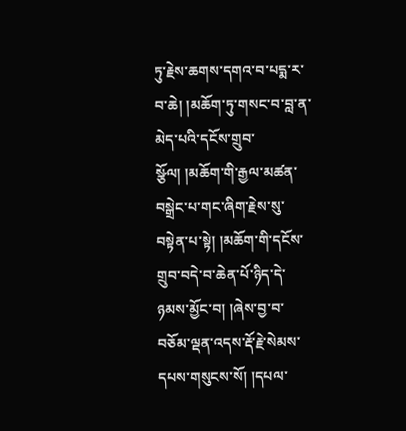ཏུ་རྗེས་ཆགས་དགའ་བ་པདྨ་ར་བ་ཆེ། །མཆོག་ཏུ་གསང་བ་བླ་ན་མེད་པའི་དངོས་གྲུབ་སྩོལ། །མཆོག་གི་རྒྱལ་མཚན་བསྒྲེང་པ་གང་ཞིག་རྗེས་སུ་བསྟེན་པ་སྟེ། །མཆོག་གི་དངོས་གྲུབ་བདེ་བ་ཆེན་པོ་ཉིད་དེ་ཉམས་མྱོང་བ། །ཞེས་བྱ་བ་བཅོམ་ལྡན་འདས་རྡོ་རྗེ་སེམས་དཔས་གསུངས་སོ། །དཔལ་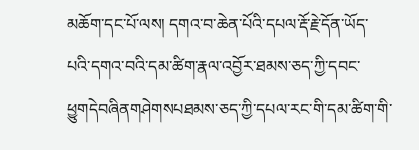མཆོག་དང་པོ་ལས། དགའ་བ་ཆེན་པོའི་དཔལ་རྡོ་རྗེ་དོན་ཡོད་པའི་དགའ་བའི་དམ་ཚིག་རྣལ་འབྱོར་ཐམས་ཅད་ཀྱི་དབང་ཕྱུགདེབཞིནགཤེགསཔཐམས་ཅད་ཀྱི་དཔལ་རང་གི་དམ་ཚིག་གི་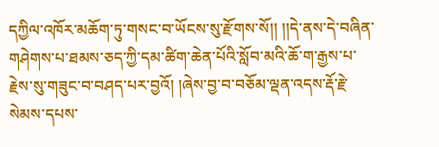དཀྱིལ་འཁོར་མཆོག་ཏུ་གསང་བ་ཡོངས་སུ་རྫོགས་སོ།། །།དེ་ནས་དེ་བཞིན་གཤེགས་པ་ཐམས་ཅད་ཀྱི་དམ་ཚིག་ཆེན་པོའི་སློབ་མའི་ཆོ་ག་རྒྱས་པ་རྗེས་སུ་གཟུང་བ་བཤད་པར་བྱའོ། །ཞེས་བྱ་བ་བཅོམ་ལྡན་འདས་རྡོ་རྗེ་སེམས་དཔས་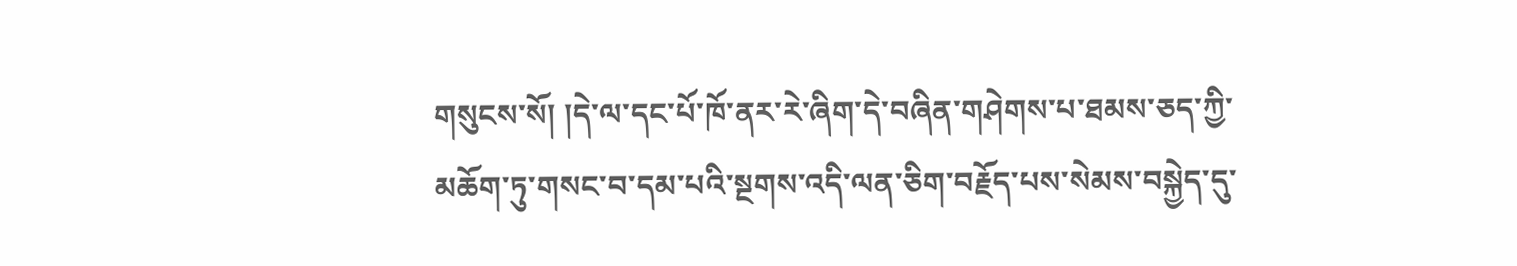གསུངས་སོ། །དེ་ལ་དང་པོ་ཁོ་ནར་རེ་ཞིག་དེ་བཞིན་གཤེགས་པ་ཐམས་ཅད་ཀྱི་མཆོག་ཏུ་གསང་བ་དམ་པའི་སྔགས་འདི་ལན་ཅིག་བརྗོད་པས་སེམས་བསྐྱེད་དུ་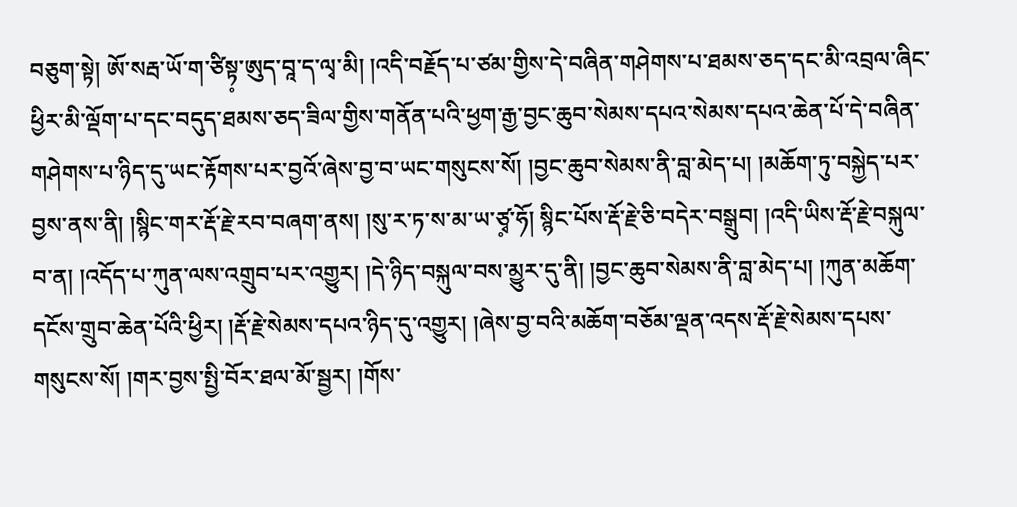བཅུག་སྟེ། ཨོ་སརྦ་ཡོ་ག་ཙིསྟ༷་ཨུད་བཱ་ད་ལྭ་མི། །འདི་བརྗོད་པ་ཙམ་གྱིས་དེ་བཞིན་གཤེགས་པ་ཐམས་ཅད་དང་མི་འབྲལ་ཞིང་ཕྱིར་མི་ལྡོག་པ་དང་བདུད་ཐམས་ཅད་ཟིལ་གྱིས་གནོན་པའི་ཕྱག་རྒྱ་བྱང་ཆུབ་སེམས་དཔའ་སེམས་དཔའ་ཆེན་པོ་དེ་བཞིན་གཤེགས་པ་ཉིད་དུ་ཡང་རྟོགས་པར་བྱའོ་ཞེས་བྱ་བ་ཡང་གསུངས་སོ། །བྱང་ཆུབ་སེམས་ནི་བླ་མེད་པ། །མཆོག་ཏུ་བསྐྱེད་པར་བྱས་ནས་ནི། །སྙིང་གར་རྡོ་རྗེ་རབ་བཞག་ནས། །སུ་ར་ཏ་ས་མ་ཡ་ཙྭ༷་ཧོ། སྙིང་པོས་རྡོ་རྗེ་ཅི་བདེར་བསྒྲུབ། །འདི་ཡིས་རྡོ་རྗེ་བསྐུལ་བ་ན། །འདོད་པ་ཀུན་ལས་འགྲུབ་པར་འགྱུར། །དེ་ཉིད་བསྐུལ་བས་མྱུར་དུ་ནི། །བྱང་ཆུབ་སེམས་ནི་བླ་མེད་པ། །ཀུན་མཆོག་དངོས་གྲུབ་ཆེན་པོའི་ཕྱིར། །རྡོ་རྗེ་སེམས་དཔའ་ཉིད་དུ་འགྱུར། །ཞེས་བྱ་བའི་མཆོག་བཅོམ་ལྡན་འདས་རྡོ་རྗེ་སེམས་དཔས་གསུངས་སོ། །གར་བྱས་སྤྱི་བོར་ཐལ་མོ་སྦྱར། །གོས་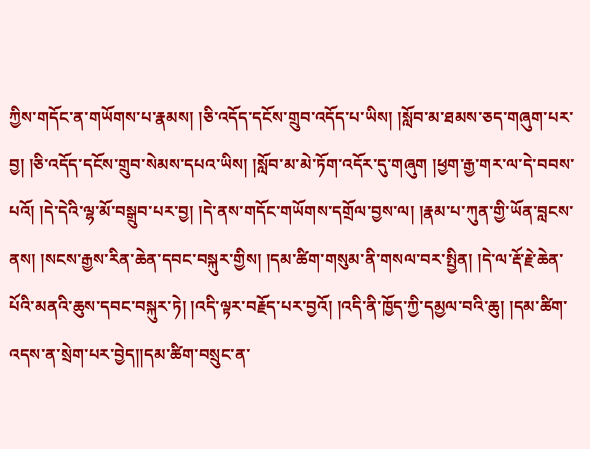ཀྱིས་གདོང་ན་གཡོགས་པ་རྣམས། །ཅི་འདོད་དངོས་གྲུབ་འདོད་པ་ཡིས། །སློབ་མ་ཐམས་ཅད་གཞུག་པར་བྱ། །ཅི་འདོད་དངོས་གྲུབ་སེམས་དཔའ་ཡིས། །སློབ་མ་མེ་ཏོག་འདོར་དུ་གཞུག །ཕྱག་རྒྱ་གར་ལ་དེ་བབས་པའོ། །དེ་དེའི་ལྷ་མོ་བསྒྲུབ་པར་བྱ། །དེ་ནས་གདོང་གཡོགས་དགྲོལ་བྱས་ལ། །རྣམ་པ་ཀུན་གྱི་ཡོན་བླངས་ནས། །སངས་རྒྱས་རིན་ཆེན་དབང་བསྐུར་གྱིས། །དམ་ཚིག་གསུམ་ནི་གསལ་བར་སྤྱིན། །དེ་ལ་རྡོ་རྗེ་ཆེན་པོའི་མནའི་ཆུས་དབང་བསྐུར་ཏེ། །འདི་ལྟར་བརྗོད་པར་བྱའོ། །འདི་ནི་ཁྱོད་ཀྱི་དམྱལ་བའི་ཆུ། །དམ་ཚིག་འདས་ན་སྲེག་པར་བྱེད།།དམ་ཚིག་བསྲུང་ན་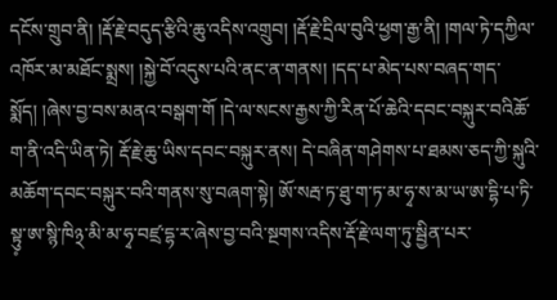དངོས་གྲུབ་ནི། །རྡོ་རྗེ་བདུད་རྩིའི་ཆུ་འདིས་འགྲུབ། །རྡོ་རྗེ་དྲིལ་བུའི་ཕྱག་རྒྱ་ནི། །གལ་ཏེ་དཀྱིལ་འཁོར་མ་མཐོང་སྨྲས། །སྐྱེ་བོ་འདུས་པའི་ནང་ན་གནས། །དད་པ་མེད་པས་བཞད་གད་སྨོད། །ཞེས་བྱ་བས་མནའ་བསྒག་གོ །དེ་ལ་སངས་རྒྱས་ཀྱི་རིན་པོ་ཆེའི་དབང་བསྐུར་བའིཆོ་ག་ནི་འདི་ཡིན་ཏེ། རྡོ་རྗེ་ཆུ་ཡིས་དབང་བསྐུར་ནས། དེ་བཞིན་གཤེགས་པ་ཐམས་ཅད་ཀྱི་སྐུའི་མཆོག་དབང་བསྐུར་བའི་གནས་སུ་བཞག་སྟེ། ཨོ་སརྦ་ཏ་ཐུ་ག་ཏ་མ་ཧྭ་ས་མ་ཡ་ཨ་དྷི་པ་ཏི་སྟུ༷་ཨ་སྙི་ཁི྅་མི་མ་ཧྭ་བཛྲ་དྷ་ར་ཞེས་བྱ་བའི་སྔགས་འདིས་རྡོ་རྗེ་ལག་ཏུ་སྦྱིན་པར་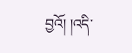བྱའོ། །འདི་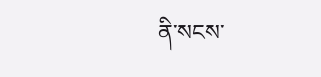ནི་སངས་